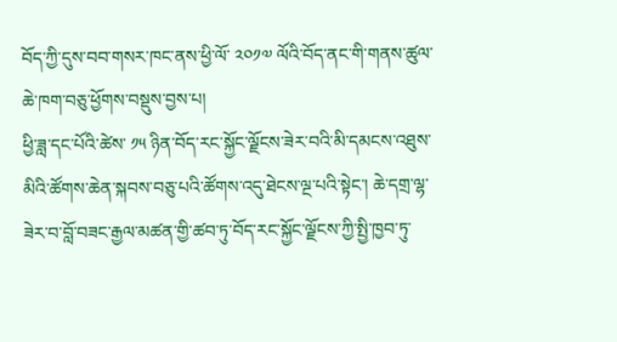བོད་ཀྱི་དུས་བབ་གསར་ཁང་ནས་ཕྱི་ལོ་ ༢༠༡༧ ལོའི་བོད་ནང་གི་གནས་ཚུལ་ཆེ་ཁག་བཅུ་ཕྱོགས་བསྡུས་བྱས་པ།
ཕྱི་ཟླ་དང་པོའི་ཚེས་ ༡༥ ཉིན་བོད་རང་སྐྱོང་ལྗོངས་ཟེར་བའི་མི་དམངས་འཐུས་མིའི་ཚོགས་ཆེན་སྐབས་བཅུ་པའི་ཚོགས་འདུ་ཐེངས་ལྔ་པའི་སྟེང་། ཆེ་དགྲ་ལྷ་ཟེར་བ་བློ་བཟང་རྒྱལ་མཚན་གྱི་ཚབ་ཏུ་བོད་རང་སྐྱོང་ལྗོངས་ཀྱི་སྤྱི་ཁྱབ་ཏུ་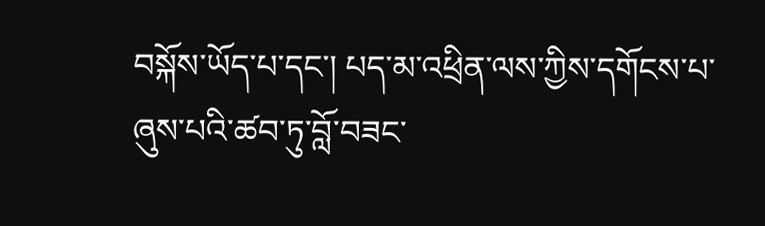བསྐོས་ཡོད་པ་དང་། པད་མ་འཕྲིན་ལས་ཀྱིས་དགོངས་པ་ཞུས་པའི་ཚབ་ཏུ་བློ་བཟང་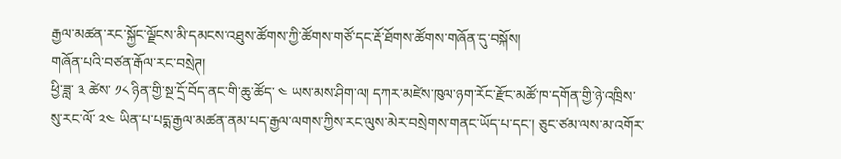རྒྱལ་མཚན་རང་སྐྱོང་ལྗོངས་མི་དམངས་འཐུས་ཚོགས་ཀྱི་ཚོགས་གཙོ་དང་རྡོ་ཐོགས་ཚོགས་གཞོན་དུ་བསྐོས།
གཞོན་པའི་བཙན་རྒོལ་རང་བསྲེཊ།
ཕྱི་ཟླ་ ༣ ཚེས་ ༡༨ ཉིན་གྱི་སྔ་དྲོ་བོད་ནང་གི་ཆུ་ཚོད་ ༤ ཡས་མས་ཤིག་ལ། དཀར་མཛེས་ཁུལ་ཉག་རོང་རྫོང་མཚོ་ཁ་དགོན་གྱི་ཉེ་འཁྲིས་སུ་རང་ལོ་ ༢༤ ཡིན་པ་པདྨ་རྒྱལ་མཚན་ནམ་པད་རྒྱལ་ལགས་ཀྱིས་རང་ལུས་མེར་བསྲེགས་གནང་ཡོད་པ་དང་། ཅུང་ཙམ་ལས་མ་འགོར་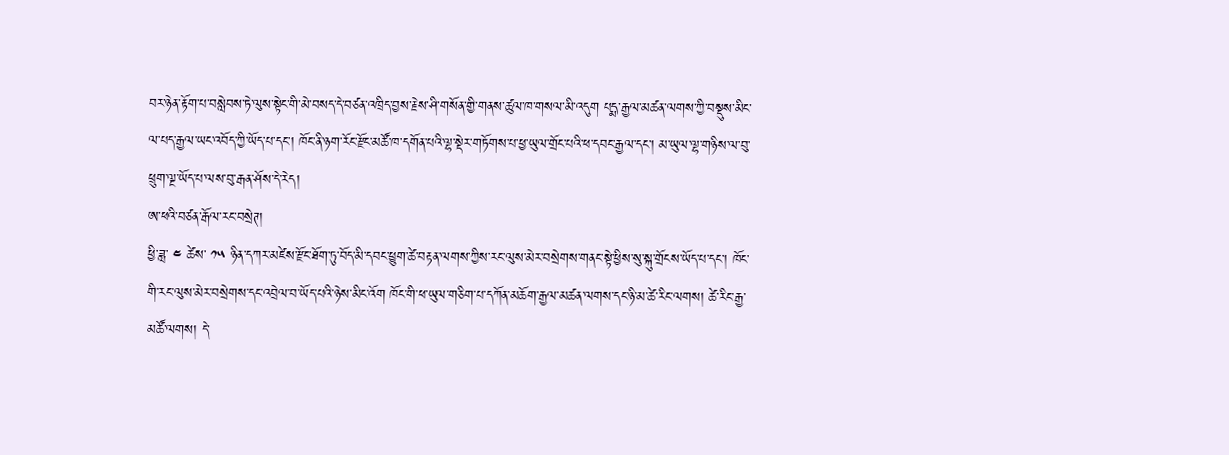བར་ཉེན་རྟོག་པ་བསླེབས་ཏེ་ལུས་སྟེང་གི་མེ་བསད་དེ་བཙན་འཁྲིད་བྱས་རྗེས་ཤི་གསོན་གྱི་གནས་ཚུལ་ཁ་གསལ་མི་འདུག པདྨ་རྒྱལ་མཚན་ལགས་ཀྱི་བསྡུས་མིང་ལ་པད་རྒྱལ་ཡང་འབོད་ཀྱི་ཡོད་པ་དང་། ཁོང་ནི་ཉག་རོང་རྫོང་མཚོ་ཁ་དགོན་པའི་ལྷ་སྡེར་གཏོགས་པ་ཕྱ་ཡུལ་གྲོང་པའི་ཕ་དབང་རྒྱལ་དང་། མ་ཡུལ་ལྷ་གཉིས་ལ་བུ་ཕྲུག་ལྔ་ཡོད་པ་ལས་བུ་རྒན་ཤོས་དེ་རེད།
ཨ་ཕའི་བཙན་རྒོལ་རང་བསྲེཊ།
ཕྱི་ཟླ་ ༤ ཚེས་ ༡༥ ཉིན་དཀར་མཛེས་རྫོང་ཐོག་ཏུ་བོད་མི་དབང་ཕྱུག་ཚེ་བརྟན་ལགས་ཀྱིས་རང་ལུས་མེར་བསྲེགས་གནང་སྟེ་ཕྱིས་སུ་སྐུ་གྲོངས་ཡོད་པ་དང་། ཁོང་གི་རང་ལུས་མེར་བསྲེགས་དང་འབྲེལ་བ་ཡོད་པའི་ཉེས་མིང་འོག ཁོང་གི་ཕ་ཡུལ་གཅིག་པ་དཀོན་མཆོག་རྒྱལ་མཚན་ལགས་དང་ཉི་མ་ཚེ་རིང་ལགས། ཚེ་རིང་རྒྱ་མཚོ་ལགས། དེ་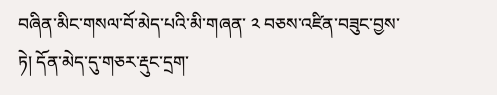བཞིན་མིང་གསལ་བོ་མེད་པའི་མི་གཞན་ ༢ བཅས་འཛིན་བཟུང་བྱས་ཏེ། དོན་མེད་དུ་གཅར་རྡུང་དྲག་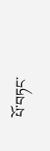པོ་བཏང་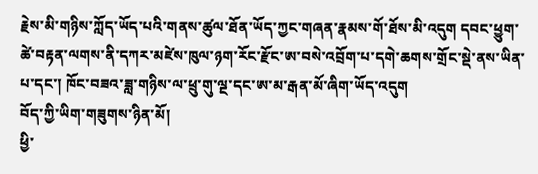རྗེས་མི་གཉིས་ཀློད་ཡོད་པའི་གནས་ཚུལ་ཐོན་ཡོད་ཀྱང་གཞན་རྣམས་གོ་ཐོས་མི་འདུག དབང་ཕྱུག་ཚེ་བརྟན་ལགས་ནི་དཀར་མཛེས་ཁུལ་ཉག་རོང་རྫོང་ཨ་བསེ་འབྲོག་པ་དགེ་ཆགས་གྲོང་སྡེ་ནས་ཡིན་པ་དང་། ཁོང་བཟའ་ཟླ་གཉིས་ལ་ཕྲུ་གུ་ལྔ་དང་ཨ་མ་རྒན་མོ་ཞིག་ཡོད་འདུག
བོད་ཀྱི་ཡིག་གཟུགས་ཉིན་མོ།
ཕྱི་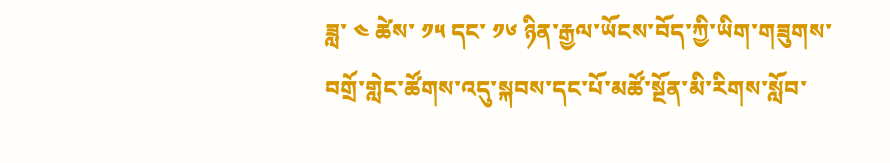ཟླ་ ༤ ཚེས་ ༡༥ དང་ ༡༦ ཉིན་རྒྱལ་ཡོངས་བོད་ཀྱི་ཡིག་གཟུགས་བགྲོ་གླེང་ཚོགས་འདུ་སྐབས་དང་པོ་མཚོ་སྔོན་མི་རིགས་སློབ་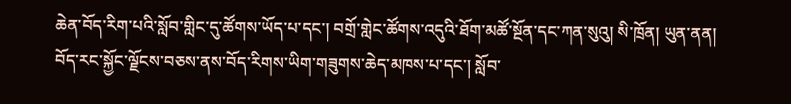ཆེན་བོད་རིག་པའི་སློབ་གླིང་དུ་ཚོགས་ཡོད་པ་དང་། བགྲོ་གླེང་ཚོགས་འདུའི་ཐོག་མཚོ་སྔོན་དང་ཀན་སུའུ། སི་ཁྲོན། ཡུན་ནན། བོད་རང་སྐྱོང་ལྗོངས་བཅས་ནས་བོད་རིགས་ཡིག་གཟུགས་ཆེད་མཁས་པ་དང་། སློབ་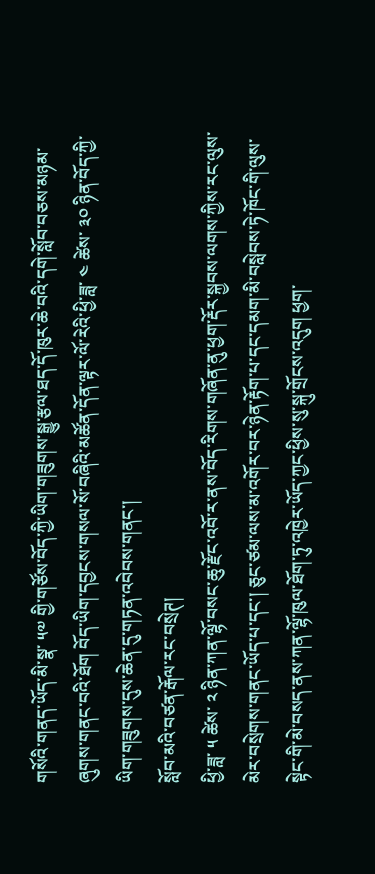གསོའི་གནད་ཡོད་མི་སྣ་ ༥༧ གྱི་གཙོས་བོད་ཀྱི་ཡིག་གཟུགས་སྒྱུ་རྩལ་ཐད་དོ་ཁུར་ཆེ་བའི་དགེ་སློབ་བཅས་མཉམ་ཞུགས་གནང་བའི་ཐོག བོད་ཡིག་དབྱངས་གསལ་སོ་བཞིའི་མཚོན་དོན་ལྟར་ལོ་རེའི་ཕྱི་ཟླ་ ༤ ཚེས་ ༣༠ ཉིན་བོད་ཀྱི་ཡིག་གཟུགས་དུས་ཆེན་དུ་གཏན་འབེབས་གནང་།
སློབ་མའི་བཙན་རྒོལ་རང་བསྲེཊ།
ཕྱི་ཟླ་ ༥ ཚེས་ ༢ ཉིན་ཀན་ལྷོ་བསང་ཆུ་རྫོང་འབོ་ར་ནས་བོད་རིགས་གཞོན་ནུ་ཕྱག་རྡོར་སྐྱབས་ལགས་ཀྱིས་རང་ལུས་མེར་བསྲེགས་གནང་ཡོད་པ་དང་། ཅུང་ཙམ་ལས་མ་འགོར་བར་ཉེན་རྟོག་པ་དང་དམག་མི་བསླེབས་ཏེ་ཁོང་གི་ལུས་སྟེང་གི་མེ་བསད་ནས་ཀན་ལྷོ་ཁུལ་ཐོག་ཏུ་འཁྱེར་ཡོད་ཀྱང་ཕྱིས་སུ་སྐུ་གྲོངས་འདུག ཕྱག་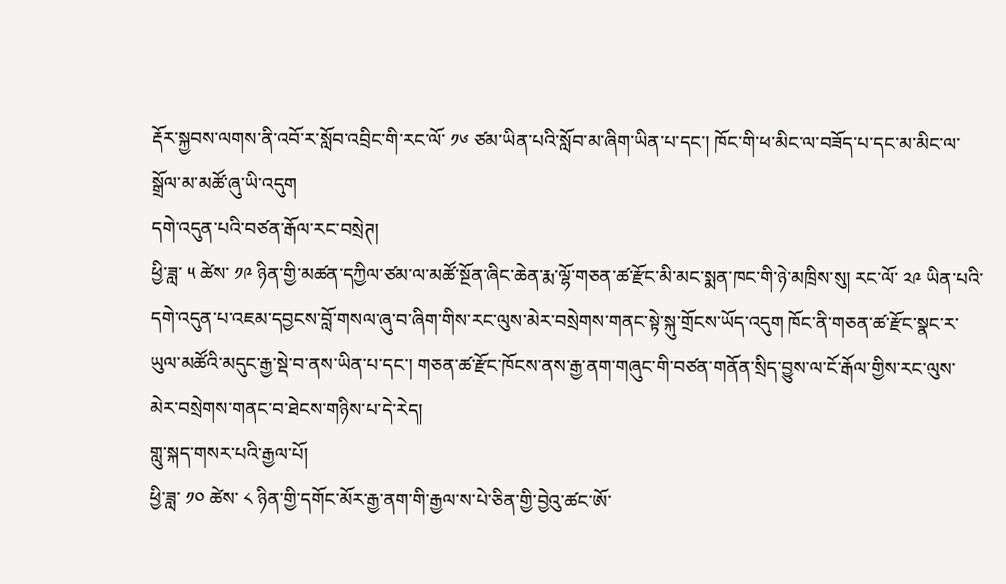རྡོར་སྐྱབས་ལགས་ནི་འབོ་ར་སློབ་འབྲིང་གི་རང་ལོ་ ༡༦ ཙམ་ཡིན་པའི་སློབ་མ་ཞིག་ཡིན་པ་དང་། ཁོང་གི་ཕ་མིང་ལ་བཟོད་པ་དང་མ་མིང་ལ་སྒྲོལ་མ་མཚོ་ཞུ་ཡི་འདུག
དགེ་འདུན་པའི་བཙན་རྒོལ་རང་བསྲེཊ།
ཕྱི་ཟླ་ ༥ ཚེས་ ༡༩ ཉིན་གྱི་མཚན་དཀྱིལ་ཙམ་ལ་མཚོ་སྔོན་ཞིང་ཆེན་རྨ་ལྷོ་གཅན་ཚ་རྫོང་མི་མང་སྨན་ཁང་གི་ཉེ་མཁྲིས་སུ། རང་ལོ་ ༢༩ ཡིན་པའི་དགེ་འདུན་པ་འཇམ་དབྱངས་བློ་གསལ་ཞུ་བ་ཞིག་གིས་རང་ལུས་མེར་བསྲེགས་གནང་སྟེ་སྐུ་གྲོངས་ཡོད་འདུག ཁོང་ནི་གཅན་ཚ་རྫོང་སྣང་ར་ཡུལ་མཚོའི་མདུང་རྒྱ་སྡེ་བ་ནས་ཡིན་པ་དང་། གཅན་ཚ་རྫོང་ཁོངས་ནས་རྒྱ་ནག་གཞུང་གི་བཙན་གནོན་སྲིད་བྱུས་ལ་ངོ་རྒོལ་གྱིས་རང་ལུས་མེར་བསྲེགས་གནང་བ་ཐེངས་གཉིས་པ་དེ་རེད།
གླུ་སྐད་གསར་པའི་རྒྱལ་པོ།
ཕྱི་ཟླ་ ༡༠ ཚེས་ ༨ ཉིན་གྱི་དགོང་མོར་རྒྱ་ནག་གི་རྒྱལ་ས་པེ་ཅིན་གྱི་བྱེའུ་ཚང་ཨོ་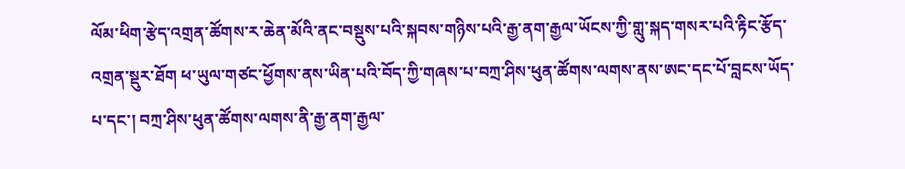ལོམ་ཕིག་རྩེད་འགྲན་ཚོགས་ར་ཆེན་མོའི་ནང་བསྡུས་པའི་སྐབས་གཉིས་པའི་རྒྱ་ནག་རྒྱལ་ཡོངས་ཀྱི་གླུ་སྐད་གསར་པའི་རྟིང་རྩོད་འགྲན་སྡུར་ཐོག ཕ་ཡུལ་གཙང་ཕྱོགས་ནས་ཡིན་པའི་བོད་ཀྱི་གཞས་པ་བཀྲ་ཤིས་ཕུན་ཚོགས་ལགས་ནས་ཨང་དང་པོ་བླངས་ཡོད་པ་དང་། བཀྲ་ཤིས་ཕུན་ཚོགས་ལགས་ནི་རྒྱ་ནག་རྒྱལ་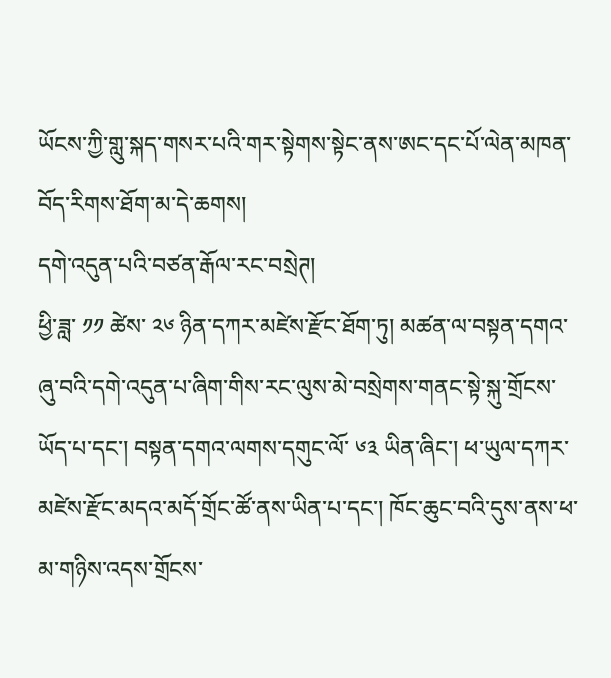ཡོངས་ཀྱི་གླུ་སྐད་གསར་པའི་གར་སྟེགས་སྟེང་ནས་ཨང་དང་པོ་ལེན་མཁན་བོད་རིགས་ཐོག་མ་དེ་ཆགས།
དགེ་འདུན་པའི་བཙན་རྒོལ་རང་བསྲེཊ།
ཕྱི་ཟླ་ ༡༡ ཚེས་ ༢༦ ཉིན་དཀར་མཛེས་རྫོང་ཐོག་ཏུ། མཚན་ལ་བསྟན་དགའ་ཞུ་བའི་དགེ་འདུན་པ་ཞིག་གིས་རང་ལུས་མེ་བསྲེགས་གནང་སྟེ་སྐུ་གྲོངས་ཡོད་པ་དང་། བསྟན་དགའ་ལགས་དགུང་ལོ་ ༦༣ ཡིན་ཞིང་། ཕ་ཡུལ་དཀར་མཛེས་རྫོང་མདའ་མདོ་གྲོང་ཚོ་ནས་ཡིན་པ་དང་། ཁོང་ཆུང་བའི་དུས་ནས་ཕ་མ་གཉིས་འདས་གྲོངས་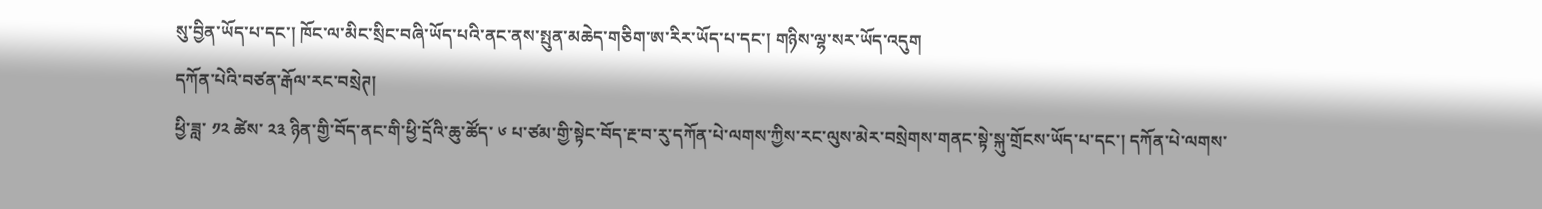སུ་བྱིན་ཡོད་པ་དང་། ཁོང་ལ་མིང་སྲིང་བཞི་ཡོད་པའི་ནང་ནས་སྤུན་མཆེད་གཅིག་ཨ་རིར་ཡོད་པ་དང་། གཉིས་ལྷ་སར་ཡོད་འདུག
དཀོན་པེའི་བཙན་རྒོལ་རང་བསྲེཊ།
ཕྱི་ཟླ་ ༡༢ ཚེས་ ༢༣ ཉིན་གྱི་བོད་ནང་གི་ཕྱི་དྲོའི་ཆུ་ཚོད་ ༦ པ་ཙམ་གྱི་སྟེང་བོད་རྔ་བ་རུ་དཀོན་པེ་ལགས་ཀྱིས་རང་ལུས་མེར་བསྲེགས་གནང་སྟེ་སྐུ་གྲོངས་ཡོད་པ་དང་། དཀོན་པེ་ལགས་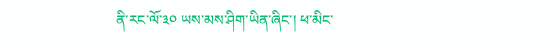ནི་རང་ལོ་༣༠ ཡས་མས་ཤིག་ཡིན་ཞིང་། ཕ་མིང་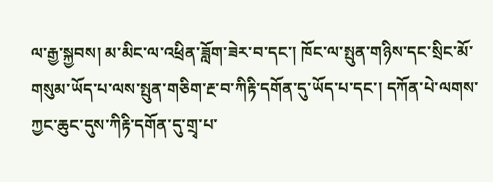ལ་རྒྱ་སྐྱབས། མ་མིང་ལ་འཕྲིན་ཟློག་ཟེར་བ་དང་། ཁོང་ལ་སྤུན་གཉིས་དང་སྲིང་མོ་གསུམ་ཡོད་པ་ལས་སྤུན་གཅིག་རྔ་བ་ཀིརྟི་དགོན་དུ་ཡོད་པ་དང་། དཀོན་པེ་ལགས་ཀྱང་ཆུང་དུས་ཀིརྟི་དགོན་དུ་གྲྭ་པ་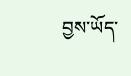བྱས་ཡོད་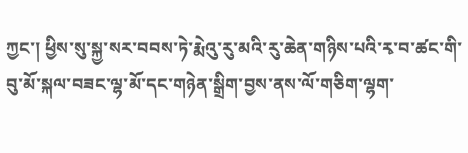ཀྱང་། ཕྱིས་སུ་སྐྱ་སར་བབས་ཏེ་རྨེའུ་རུ་མའི་རུ་ཆེན་གཉིས་པའི་རྭ་བ་ཚང་གི་བུ་མོ་སྐལ་བཟང་ལྷ་མོ་དང་གཉེན་སྒྲིག་བྱས་ནས་ལོ་གཅིག་ལྷག་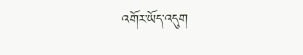འགོར་ཡོད་འདུག